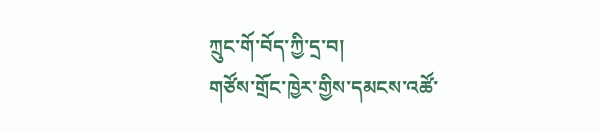ཀྲུང་གོ་བོད་ཀྱི་དྲ་བ།
གཙོས་གྲོང་ཁྱེར་གྱིས་དམངས་འཚོ་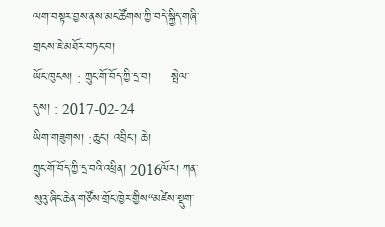ལག་བསྟར་བྱས་ནས་མང་ཚོགས་ཀྱི་བདེ་སྐྱིད་གཞི་གྲངས་ཇེ་མཐོར་བཏང་བ།
ཡོང་ཁུངས། : ཀྲུང་གོ་བོད་ཀྱི་དྲ་བ།     སྤེལ་དུས། : 2017-02-24
ཡིག་གཟུགས། :ཆུང་། འབྲིང་། ཆེ།
ཀྲུང་གོ་བོད་ཀྱི་དྲ་བའི་འཕྲིན། 2016ལོར། ཀན་སུའུ་ཞིང་ཆེན་གཙོས་གྲོང་ཁྱེར་གྱིས“མཛེས་སྡུག་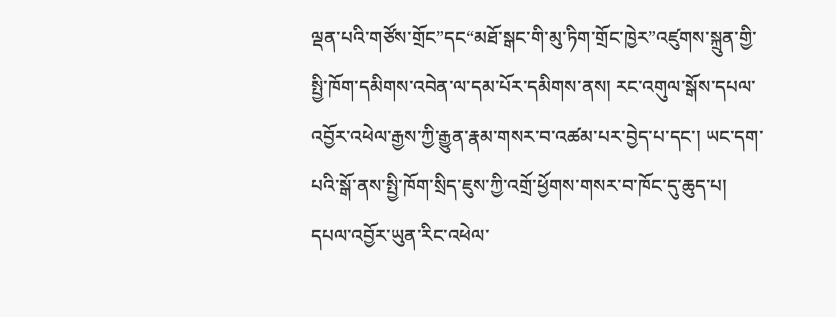ལྡན་པའི་གཙོས་གྲོང”དང“མཐོ་སྒང་གི་མུ་ཏིག་གྲོང་ཁྱེར”འཛུགས་སྐྲུན་གྱི་སྤྱི་ཁོག་དམིགས་འབེན་ལ་དམ་པོར་དམིགས་ནས། རང་འགུལ་སྒོས་དཔལ་འབྱོར་འཕེལ་རྒྱས་ཀྱི་རྒྱུན་རྣམ་གསར་བ་འཚམ་པར་བྱེད་པ་དང་། ཡང་དག་པའི་སྒོ་ནས་སྤྱི་ཁོག་སྲིད་ཇུས་ཀྱི་འགྲོ་ཕྱོགས་གསར་བ་ཁོང་དུ་ཆུད་པ། དཔལ་འབྱོར་ཡུན་རིང་འཕེལ་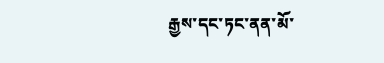རྒྱས་དང་ཏང་ནན་མོ་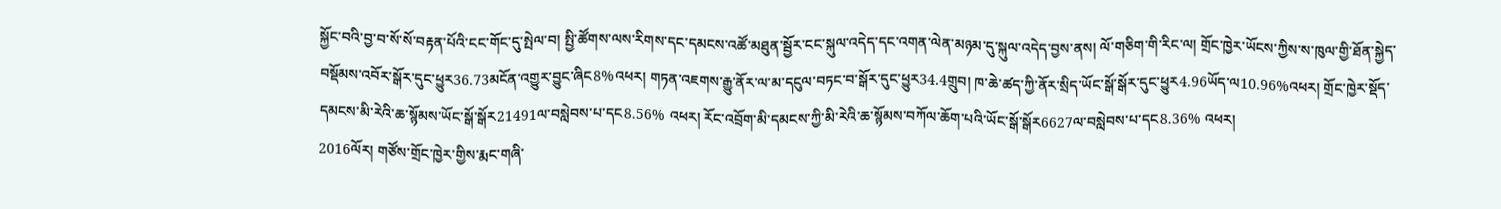སྐྱོང་བའི་བྱ་བ་སོ་སོ་བརྟན་པོའི་ངང་གོང་དུ་སྤེལ་བ། སྤྱི་ཚོགས་ལས་རིགས་དང་དམངས་འཚོ་མཐུན་སྦྱོར་ངང་སྐུལ་འདེད་དང་འགན་ལེན་མཉམ་དུ་སྐུལ་འདེད་བྱས་ནས། ལོ་གཅིག་གི་རིང་ལ། གྲོང་ཁྱེར་ཡོངས་ཀྱིས་ས་ཁུལ་གྱི་ཐོན་སྐྱེད་བསྡོམས་འབོར་སྒོར་དུང་ཕྱུར36.73མངོན་འགྱུར་བྱུང་ཞིང8%འཕར། གཏན་འཇགས་རྒྱུ་ནོར་ལ་མ་དངུལ་བཏང་བ་སྒོར་དུང་ཕྱུར34.4གྲུབ། ཁ་ཆེ་ཚད་ཀྱི་ནོར་སྲིད་ཡོང་སྒོ་སྒོར་དུང་ཕྱུར4.96ཡོད་ལ10.96%འཕར། གྲོང་ཁྱེར་སྡོད་དམངས་མི་རེའི་ཆ་སྙོམས་ཡོང་སྒོ་སྒོར21491ལ་བསླེབས་པ་དང8.56% འཕར། རོང་འབྲོག་མི་དམངས་ཀྱི་མི་རེའི་ཆ་སྙོམས་བཀོལ་ཆོག་པའི་ཡོང་སྒོ་སྒོར6627ལ་བསླེབས་པ་དང8.36% འཕར།
2016ལོར། གཙོས་གྲོང་ཁྱེར་གྱིས་རྨང་གཞི་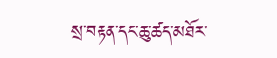སྲ་བརྟན་དང་ཆུ་ཚད་མཐོར་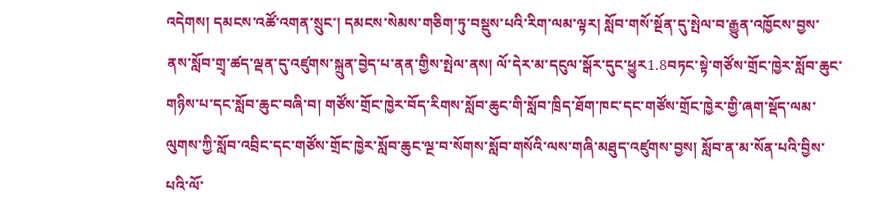འདེགས། དམངས་འཚོ་འགན་སྲུང་། དམངས་སེམས་གཅིག་ཏུ་བསྡུས་པའི་རིག་ལམ་ལྟར། སློབ་གསོ་སྔོན་དུ་སྤེལ་བ་རྒྱུན་འཁྱོངས་བྱས་ནས་སློབ་གྲྭ་ཚད་ལྡན་དུ་འཛུགས་སྐྲུན་བྱེད་པ་ནན་གྱིས་སྤེལ་ནས། ལོ་དེར་མ་དངུལ་སྒོར་དུང་ཕྱུར1.8བཏང་སྟེ་གཙོས་གྲོང་ཁྱེར་སློབ་ཆུང་གཉིས་པ་དང་སློབ་ཆུང་བཞི་བ། གཙོས་གྲོང་ཁྱེར་བོད་རིགས་སློབ་ཆུང་གི་སློབ་ཁྲིད་ཐོག་ཁང་དང་གཙོས་གྲོང་ཁྱེར་གྱི་ཞག་སྡོད་ལམ་ལུགས་ཀྱི་སློབ་འབྲིང་དང་གཙོས་གྲོང་ཁྱེར་སློབ་ཆུང་ལྔ་བ་སོགས་སློབ་གསོའི་ལས་གཞི་མཐུད་འཛུགས་བྱས། སློབ་ན་མ་སོན་པའི་བྱིས་པའི་ལོ་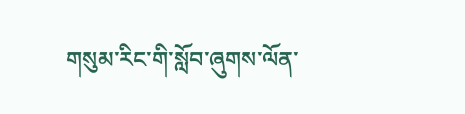གསུམ་རིང་གི་སློབ་ཞུགས་ལོན་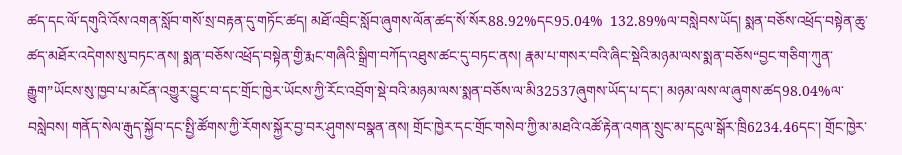ཚད་དང་ལོ་དགུའི་འོས་འགན་སློབ་གསོ་སྲ་བརྟན་དུ་གཏོང་ཚད། མཐོ་འབྲིང་སློབ་ཞུགས་ལོན་ཚད་སོ་སོར88.92%དང95.04%  132.89%ལ་བསླེབས་ཡོད། སྨན་བཅོས་འཕྲོད་བསྟེན་ཆུ་ཚད་མཐོར་འདེགས་སུ་བཏང་ནས། སྨན་བཅོས་འཕྲོད་བསྟེན་གྱི་རྨང་གཞིའི་སྒྲིག་བཀོད་འཐུས་ཚང་དུ་བཏང་ནས། རྣམ་པ་གསར་བའི་ཞིང་སྡེའི་མཉམ་ལས་སྨན་བཅོས“བྱང་གཅིག་ཀུན་རྒྱུག”ཡོངས་སུ་ཁྱབ་པ་མངོན་འགྱུར་བྱུང་བ་དང་གྲོང་ཁྱེར་ཡོངས་ཀྱི་རོང་འབྲོག་སྡེ་བའི་མཉམ་ལས་སྨན་བཅོས་ལ་མི32537ཞུགས་ཡོད་པ་དང་། མཉམ་ལས་ལ་ཞུགས་ཚད98.04%ལ་བསླེབས། གནོད་སེལ་རྒུད་སྐྱོབ་དང་སྤྱི་ཚོགས་ཀྱི་རོགས་སྐྱོར་བྱ་བར་ཤུགས་བསྣན་ནས། གྲོང་ཁྱེར་དང་གྲོང་གསེབ་ཀྱི་མ་མཐའི་འཚོ་རྟེན་འགན་སྲུང་མ་དངུལ་སྒོར་ཁྲི6234.46དང་། གྲོང་ཁྱེར་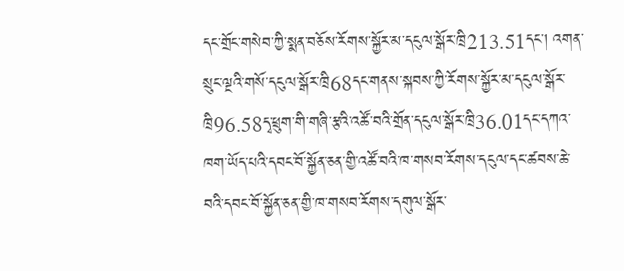དང་གྲོང་གསེབ་ཀྱི་སྨན་བཅོས་རོགས་སྐྱོར་མ་དངུལ་སྒོར་ཁྲི213.51དང་། འགན་སྲུང་ལྔའི་གསོ་དངུལ་སྒོར་ཁྲི68དང་གནས་སྐབས་ཀྱི་རོགས་སྐྱོར་མ་དངུལ་སྒོར་ཁྲི96.58དྭ་ཕྲུག་གི་གཞི་རྩའི་འཚོ་བའི་གྲོན་དངུལ་སྒོར་ཁྲི36.01དང་དཀའ་ཁག་ཡོད་པའི་དབང་བོ་སྐྱོན་ཅན་གྱི་འཚོ་བའི་ཁ་གསབ་རོགས་དངུལ་དང་ཚབས་ཆེ་བའི་དབང་བོ་སྐྱོན་ཅན་གྱི་ཁ་གསབ་རོགས་དགུལ་སྒོར་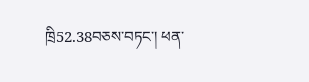ཁྲི52.38བཅས་བཏང་། ཕན་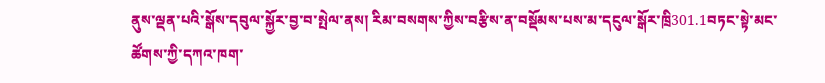ནུས་ལྡན་པའི་སྒོས་དབུལ་སྐྱོར་བྱ་བ་སྤེལ་ནས། རིམ་བསགས་ཀྱིས་བརྩིས་ན་བསྡོམས་པས་མ་དངུལ་སྒོར་ཁྲི301.1བཏང་སྟེ་མང་ཚོགས་ཀྱི་དཀའ་ཁག་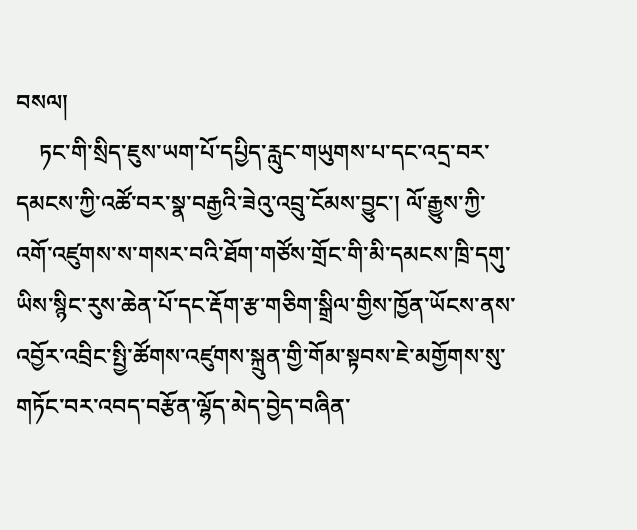བསལ།
    ཏང་གི་སྲིད་ཇུས་ཡག་པོ་དཔྱིད་རླུང་གཡུགས་པ་དང་འདྲ་བར་དམངས་ཀྱི་འཚོ་བར་སྣ་བརྒྱའི་ཟེའུ་འབྲུ་ངོམས་བྱུང་། ལོ་རྒྱུས་ཀྱི་འགོ་འཛུགས་ས་གསར་བའི་ཐོག་གཙོས་གྲོང་གི་མི་དམངས་ཁྲི་དགུ་ཡིས་སྙིང་རུས་ཆེན་པོ་དང་རྡོག་རྩ་གཅིག་སྒྲིལ་གྱིས་ཁྱོན་ཡོངས་ནས་འབྱོར་འབྲིང་སྤྱི་ཚོགས་འཛུགས་སྐྲུན་གྱི་གོམ་སྟབས་ཇེ་མགྱོགས་སུ་གཏོང་བར་འབད་བརྩོན་ལྷོད་མེད་བྱེད་བཞིན་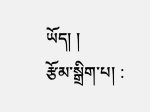ཡོད། །
རྩོམ་སྒྲིག་པ། :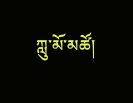ཀླུ་མོ་མཚོ།